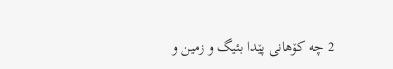2 چه کۆهانی پێدا بئیگ و زمین و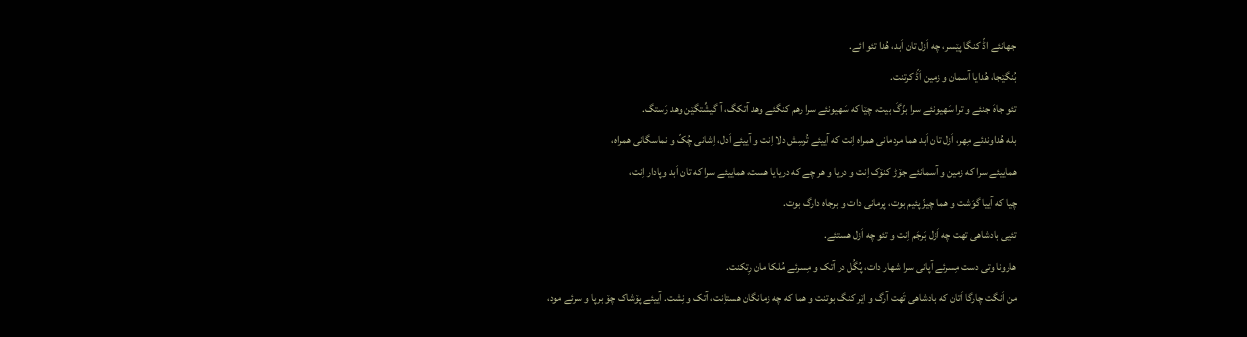جهانئے اڈّ کنگا پێسر، چه اَزل تان اَبد، هُدا تئو ائے.
بُنگێجا، هُدایا آسمان و زمین اَڈّ کرتنت.
تئو جاهَ جنئے و ترا سَهیونئے سرا بزّگَ بیت، چێا که سَهیونئے سرا رهم کنگئے وهد آتکگ، آ گیشِّتگێن وهد رَستگ.
بله هُداوندئے مِهر، اَزل تان اَبد هما مردمانی همراه اِنت که آییئے تُرسِش دلا اِنت و آییئے اَدل، اِشانی چُکّ و نماسگانی همراه،
هماییئے سرا که زمین و آسمانئے جۆڑ کنۆک اِنت و دریا و هر چے که دریایا هست، هماییئے سرا که تان اَبد وپادار اِنت،
چیا که آییا گوَشت و هما چیزّ پئیم بوت، پرمانی دات و برجاه دارگ بوت.
تئیی بادشاهی تهت چه اَزل بَرجَم اِنت و تئو چه اَزل هستئے.
هارونا وتی دست مِسرئے آپانی سرا شهار دات، پُگُل در آتک و مِسرئے مُلکا مان رِتکنت.
من اَنگت چارگا اَتان که بادشاهی تَهت آرگ و اێر کنگ بوتنت و هما که چه زمانگان هستاِنت، آتک و نِشت. آییئے پۆشاک چۆ برپا و سرئے مود،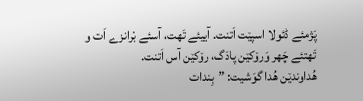پَژمئے ڈئولا اسپێت اَتنت. آییئے تَهت، آسئے بْرانزے اَت و تَهتئے چَهر وَرۆکێن پادَگ، رۆکێن آس اَتنت.
هُداوندێن هُدا گوَشیت: ”بِندات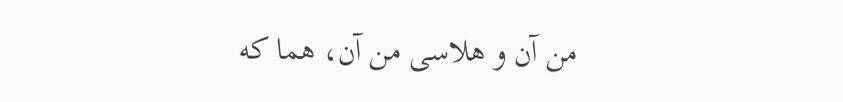من آن و هلاسی من آن، هما که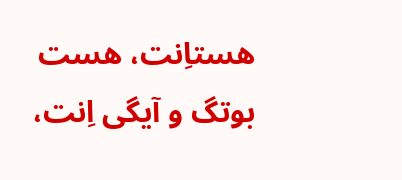هستاِنت، هست بوتگ و آیگی اِنت،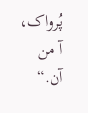پُرواک، آ من آن.“